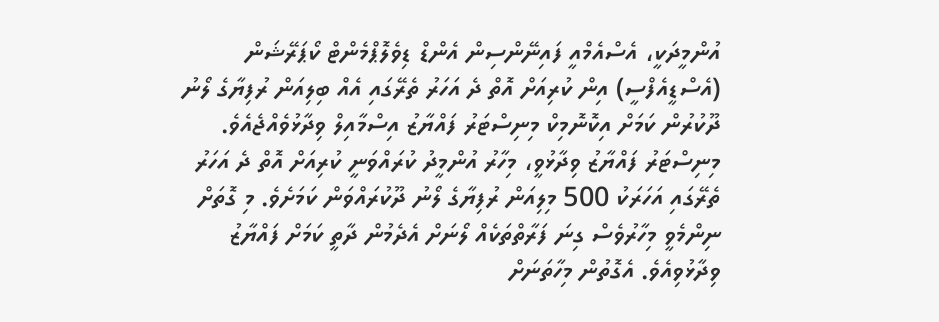އުންމީދަކީ، އެސްއެމްއީ ފައިނޭންސިން އެންޑް ޑިވެލޮޕްމެންޓް ކޯޕަރޭޝަން (އެސްޑީއެފްސީ) އިން ކުރިއަށް އޮތް ދެ އަހަރު ތެރޭގައި އެއް ބިލިއަން ރުފިޔާގެ ލޯނު ދޫކުރުން ކަމަށް އިކޮނޮމިކް މިނިސްޓަރު ފައްޔާޒު އިސްމާއިލް ވިދާޅުވެއްޖެއެވެ.
މިނިސްޓަރު ފައްޔާޒު ވިދާޅުވީ، މިހާރު އުންމީދު ކުރައްވަނީ ކުރިއަށް އޮތް ދެ އަހަރު ތެރޭގައި އަހަރަކު 500 މިލިއަން ރުފިޔާގެ ލޯނު ދޫކުރައްވަން ކަމަށެވެ. މި ގޮތަށް ނިންމެވީ މިހާރުވެސް ގިނަ ފަރާތްތަކެއް ލޯނަށް އެދެމުން ދާތީ ކަމަށް ފައްޔާޒު ވިދާޅުވިއެވެ. އެގޮތުން މިހާތަނަށް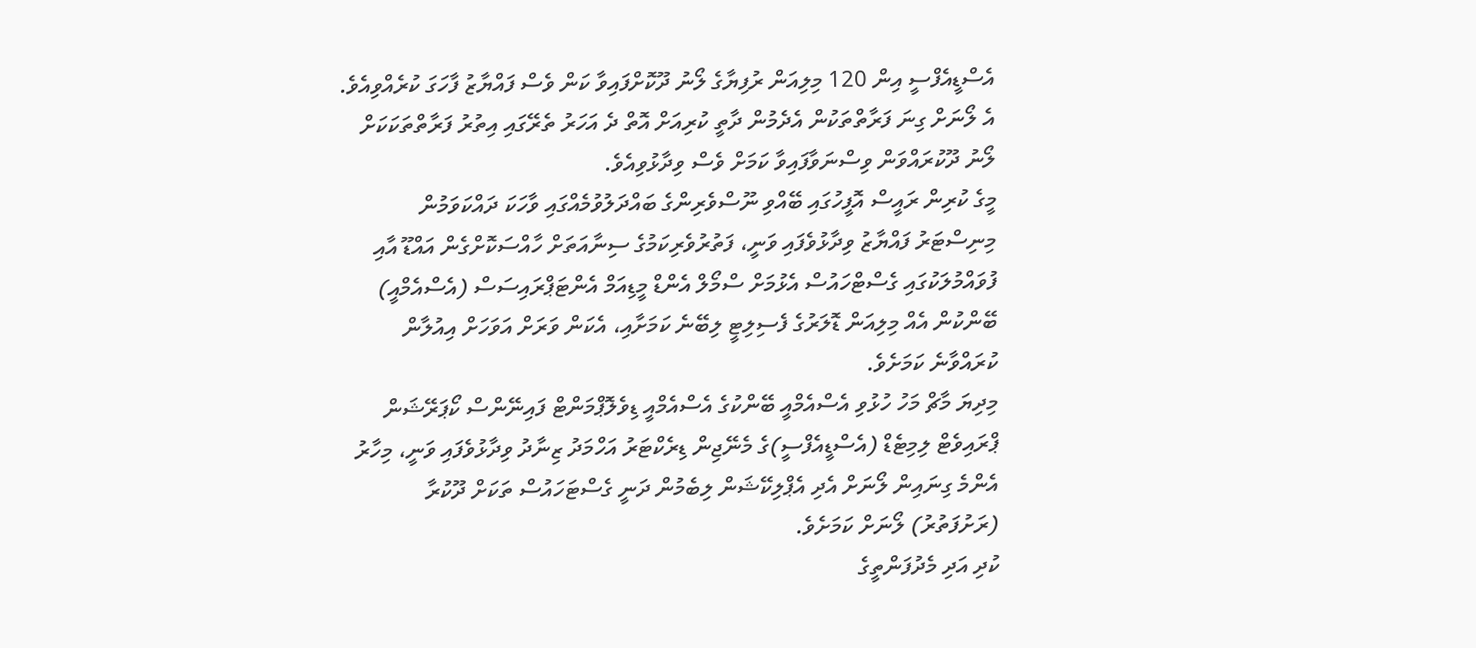އެސްޑީއެފްސީ އިން 120 މިލިއަން ރުފިޔާގެ ލޯނު ދޫކޮށްފައިވާ ކަން ވެސް ފައްޔާޒު ފާހަގަ ކުރެއްވިއެވެ. އެ ލޯނަށް ގިނަ ފަރާތްތަކުން އެދެމުން ދާތީ ކުރިއަށް އޮތް ދެ އަހަރު ތެރޭގައި އިތުރު ފަރާތްތަކަކަށް ލޯނު ދޫކުރައްވަން ވިސްނަވާފައިވާ ކަމަށް ވެސް ވިދާޅުވިއެވެ.
މީގެ ކުރިން ރައީސް އޮފީހުގައި ބޭއްވި ނޫސްވެރިންގެ ބައްދަލުވުމެއްގައި ވާހަކަ ދައްކަވަމުން މިނިސްޓަރު ފައްޔާޒު ވިދާޅުވެފައި ވަނީ، ފަތުރުވެރިކަމުގެ ސިނާއަތަށް ހާއްސަކޮށްގެން އައްޑޫ އާއި ފުވައްމުލަކުގައި ގެސްޓްހައުސް އެޅުމަށް ސްމޯލް އެންޑް މީޑިއަމް އެންޓަޕްރައިސަސް (އެސްއެމްއީ) ބޭންކުން އެއް މިލިއަން ޑޮލަރުގެ ފެސިލިޓީ ލިބޭނެ ކަމަށާއި، އެކަން ވަރަށް އަވަހަށް އިއުލާން ކުރައްވާނެ ކަމަށެވެ.
މިދިޔަ މާޗް މަހު ހުޅުވި އެސްއެމްއީ ބޭންކުގެ އެސްއެމްއީ ޑިވެލޮޕްމަންޓް ފައިނޭންސް ކޯޕަރޭޝަން ޕްރައިވެޓް ލިމިޓެޑް (އެސްޑީއެފްސީ)ގެ މެނޭޖިން ޑިރެކްޓަރު އަހްމަދު ޒިނާދު ވިދާޅުވެފައި ވަނީ، މިހާރު އެންމެ ގިނައިން ލޯނަށް އެދި އެޕްލިކޭޝަން ލިބެމުން ދަނީ ގެސްޓަހައުސް ތަކަށް ދޫކުރާ (ރަށުފަތުރު) ލޯނަށް ކަމަށެވެ.
ކުދި އަދި މެދުފަންތީގެ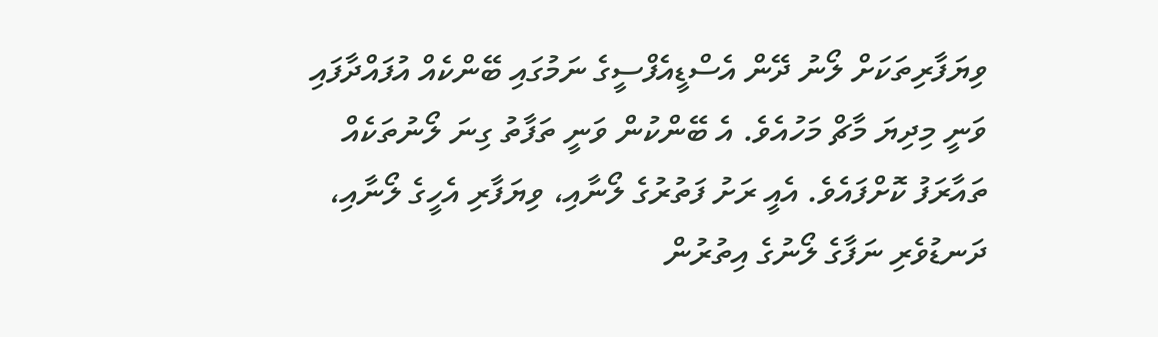ވިޔަފާރިތަކަށް ލޯނު ދޭން އެސްޑީއެފްސީގެ ނަމުގައި ބޭންކެއް އުފައްދާފައި ވަނީ މިދިޔަ މާޗް މަހުއެވެ. އެ ބޭންކުން ވަނީ ތަފާތު ގިނަ ލޯނުތަކެއް ތައާރަފު ކޮށްފައެވެ. އެއީ ރަށު ފަތުރުގެ ލޯނާއި، ވިޔަފާރި އެހީގެ ލޯނާއި، ދަނޑުވެރި ނަފާގެ ލޯނުގެ އިތުރުން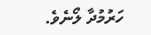ހަރުމުދާ ލޯނެވެ.